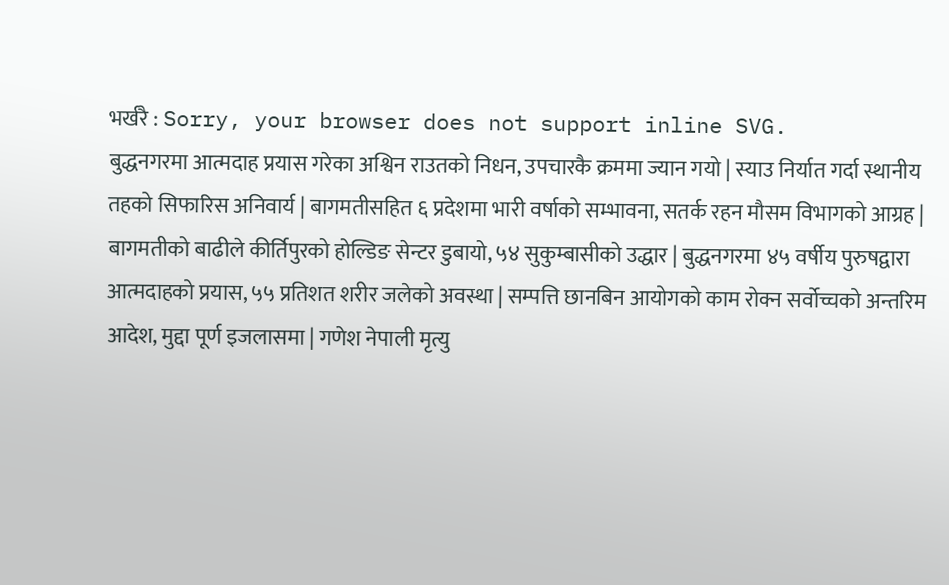भर्खरै : Sorry, your browser does not support inline SVG.
बुद्धनगरमा आत्मदाह प्रयास गरेका अश्विन राउतको निधन, उपचारकै क्रममा ज्यान गयो | स्याउ निर्यात गर्दा स्थानीय तहको सिफारिस अनिवार्य | बागमतीसहित ६ प्रदेशमा भारी वर्षाको सम्भावना, सतर्क रहन मौसम विभागको आग्रह | बागमतीको बाढीले कीर्तिपुरको होल्डिङ सेन्टर डुबायो, ५४ सुकुम्बासीको उद्धार | बुद्धनगरमा ४५ वर्षीय पुरुषद्वारा आत्मदाहको प्रयास, ५५ प्रतिशत शरीर जलेको अवस्था | सम्पत्ति छानबिन आयोगको काम रोक्न सर्वोच्चको अन्तरिम आदेश, मुद्दा पूर्ण इजलासमा | गणेश नेपाली मृत्यु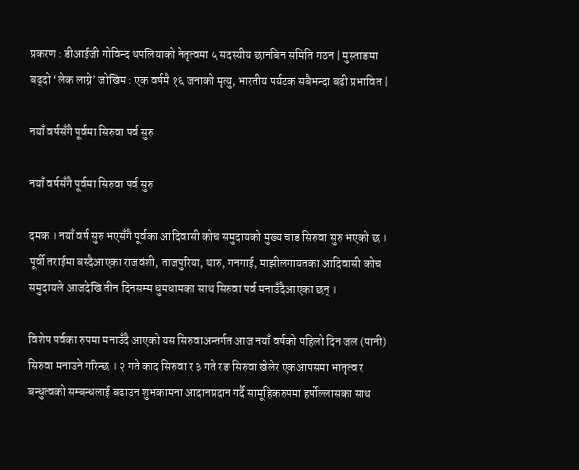प्रकरण : डीआईजी गोविन्द थपलियाको नेतृत्वमा ५ सदस्यीय छानबिन समिति गठन | मुस्ताङमा बढ्दो ‘लेक लाग्ने’ जोखिम : एक वर्षमै १६ जनाको मृत्यु, भारतीय पर्यटक सबैभन्दा बढी प्रभावित |

नयाँ वर्षसँगै पूर्वमा सिरुवा पर्व सुरु

नयाँ वर्षसँगै पूर्वमा सिरुवा पर्व सुरु

दमक । नयाँ वर्ष सुरु भएसँगै पूर्वका आदिवासी कोच समुदायको मुख्य चाड सिरुवा सुरु भएको छ । पूर्वी तराईमा बस्दैआएका राजवंशी, ताजपुरिया, थारु, गनगाई, माझीलगायतका आदिवासी कोच समुदायले आजदेखि तीन दिनसम्म धुमधामका साथ सिरुवा पर्व मनाउँदैआएका छन् ।

विशेष पर्वका रुपमा मनाउँदै आएको यस सिरुवाअन्तर्गत आज नयाँ वर्षको पहिलो दिन जल (पानी) सिरुवा मनाउने गरिन्छ । २ गते काद सिरुवा र ३ गते रङ सिरुवा खेलेर एकआपसमा भातृत्व र बन्धुत्वको सम्बन्धलाई बढाउन शुभकामना आदानप्रदान गर्दै सामूहिकरुपमा हर्षोल्लासका साथ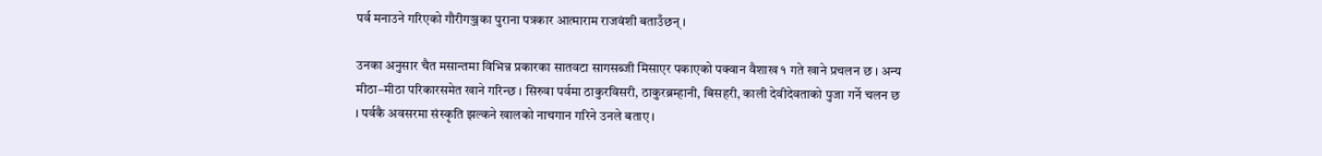पर्व मनाउने गरिएको गौरीगञ्जका पुराना पत्रकार आत्माराम राजवंशी बताउँछन् ।

उनका अनुसार चैत मसान्तमा विभिन्न प्रकारका सातवटा सागसब्जी मिसाएर पकाएको पक्वान वैशाख १ गते खाने प्रचलन छ । अन्य मीठा–मीठा परिकारसमेत खाने गरिन्छ । सिरुवा पर्वमा ठाकुरविसरी, ठाकुरब्रम्हानी, बिसहरी, काली देवीदेवताको पुजा गर्ने चलन छ । पर्वकै अवसरमा संस्कृति झल्कने खालको नाचगान गरिने उनले बताए ।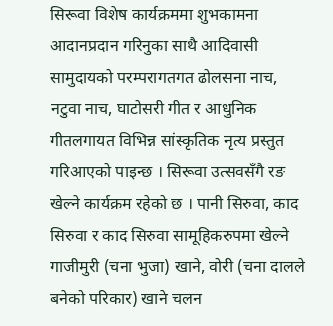सिरूवा विशेष कार्यक्रममा शुभकामना आदानप्रदान गरिनुका साथै आदिवासी सामुदायको परम्परागतगत ढोलसना नाच, नटुवा नाच, घाटोसरी गीत र आधुनिक गीतलगायत विभिन्न सांस्कृतिक नृत्य प्रस्तुत गरिआएको पाइन्छ । सिरूवा उत्सवसँगै रङ खेल्ने कार्यक्रम रहेको छ । पानी सिरुवा, काद सिरुवा र काद सिरुवा सामूहिकरुपमा खेल्ने गाजीमुरी (चना भुजा) खाने, वोरी (चना दालले बनेको परिकार) खाने चलन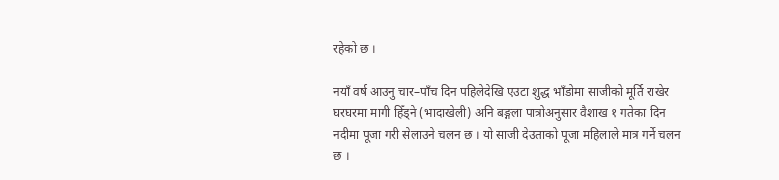रहेको छ ।

नयाँ वर्ष आउनु चार–पाँच दिन पहिलेदेखि एउटा शुद्ध भाँडोमा साजीको मूर्ति राखेर घरघरमा मागी हिँड्ने (भादाखेली) अनि बङ्गला पात्रोअनुसार वैशाख १ गतेका दिन नदीमा पूजा गरी सेलाउने चलन छ । यो साजी देउताको पूजा महिलाले मात्र गर्ने चलन छ ।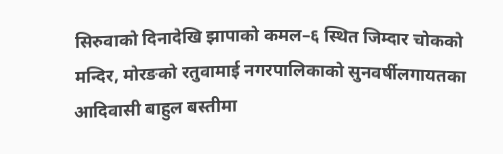सिरुवाको दिनादेखि झापाको कमल–६ स्थित जिम्दार चोकको मन्दिर, मोरङको रतुवामाई नगरपालिकाको सुनवर्षीलगायतका आदिवासी बाहुल बस्तीमा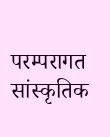परम्परागत सांस्कृतिक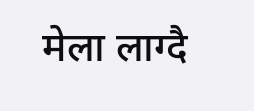मेला लाग्दै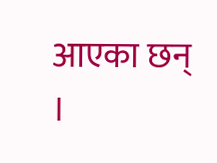आएका छन् ।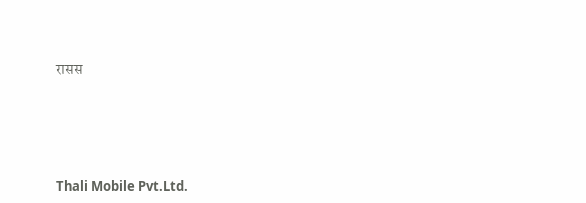रासस




Thali Mobile Pvt.Ltd.